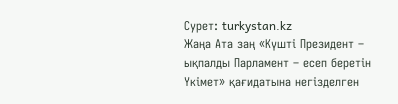Сурет: turkystan.kz
Жаңа Ата заң «Күшті Президент – ықпалды Парламент – есеп беретін Үкімет» қағидатына негізделген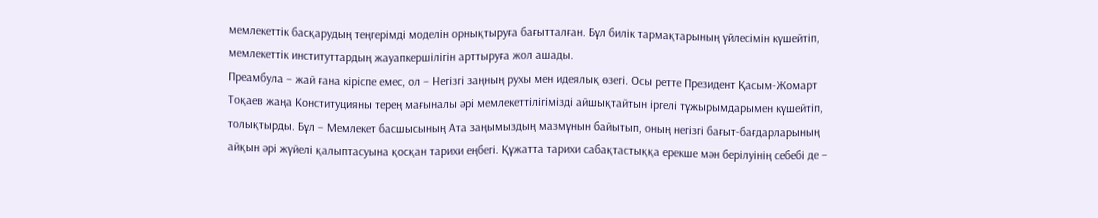мемлекеттік басқарудың теңгерімді моделін орнықтыруға бағытталған. Бұл билік тармақтарының үйлесімін күшейтіп, мемлекеттік институттардың жауапкершілігін арттыруға жол ашады.
Преамбула – жай ғана кіріспе емес, ол – Негізгі заңның рухы мен идеялық өзегі. Осы ретте Президент Қасым-Жомарт Тоқаев жаңа Конституцияны терең мағыналы әрі мемлекеттілігімізді айшықтайтын іргелі тұжырымдарымен күшейтіп, толықтырды. Бұл – Мемлекет басшысының Ата заңымыздың мазмұнын байытып, оның негізгі бағыт-бағдарларының айқын әрі жүйелі қалыптасуына қосқан тарихи еңбегі. Құжатта тарихи сабақтастыққа ерекше мән берілуінің себебі де –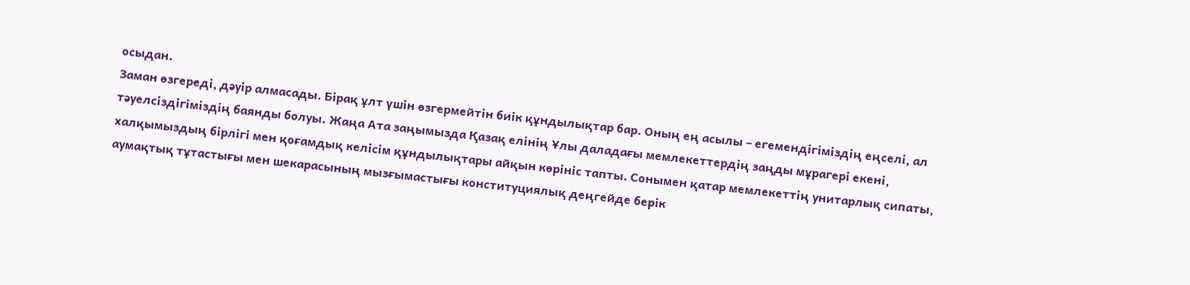осыдан.
Заман өзгереді, дәуір алмасады. Бірақ ұлт үшін өзгермейтін биік құндылықтар бар. Оның ең асылы – егемендігіміздің еңселі, ал тәуелсіздігіміздің баянды болуы. Жаңа Ата заңымызда Қазақ елінің Ұлы даладағы мемлекеттердің заңды мұрагері екені, халқымыздың бірлігі мен қоғамдық келісім құндылықтары айқын көрініс тапты. Сонымен қатар мемлекеттің унитарлық сипаты, аумақтық тұтастығы мен шекарасының мызғымастығы конституциялық деңгейде берік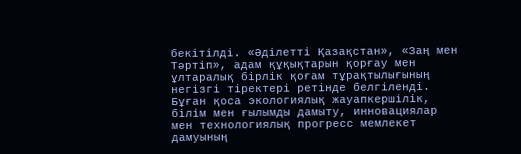бекітілді. «Әділетті Қазақстан», «Заң мен Тәртіп», адам құқықтарын қорғау мен ұлтаралық бірлік қоғам тұрақтылығының негізгі тіректері ретінде белгіленді. Бұған қоса экологиялық жауапкершілік, білім мен ғылымды дамыту, инновациялар мен технологиялық прогресс мемлекет дамуының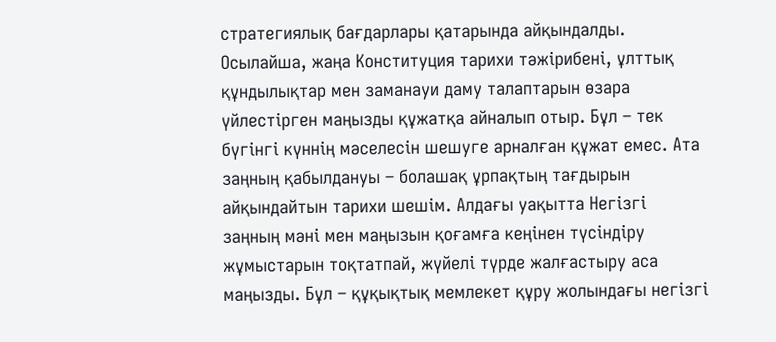стратегиялық бағдарлары қатарында айқындалды.
Осылайша, жаңа Конституция тарихи тәжірибені, ұлттық құндылықтар мен заманауи даму талаптарын өзара үйлестірген маңызды құжатқа айналып отыр. Бұл – тек бүгінгі күннің мәселесін шешуге арналған құжат емес. Ата заңның қабылдануы – болашақ ұрпақтың тағдырын айқындайтын тарихи шешім. Алдағы уақытта Негізгі заңның мәні мен маңызын қоғамға кеңінен түсіндіру жұмыстарын тоқтатпай, жүйелі түрде жалғастыру аса маңызды. Бұл – құқықтық мемлекет құру жолындағы негізгі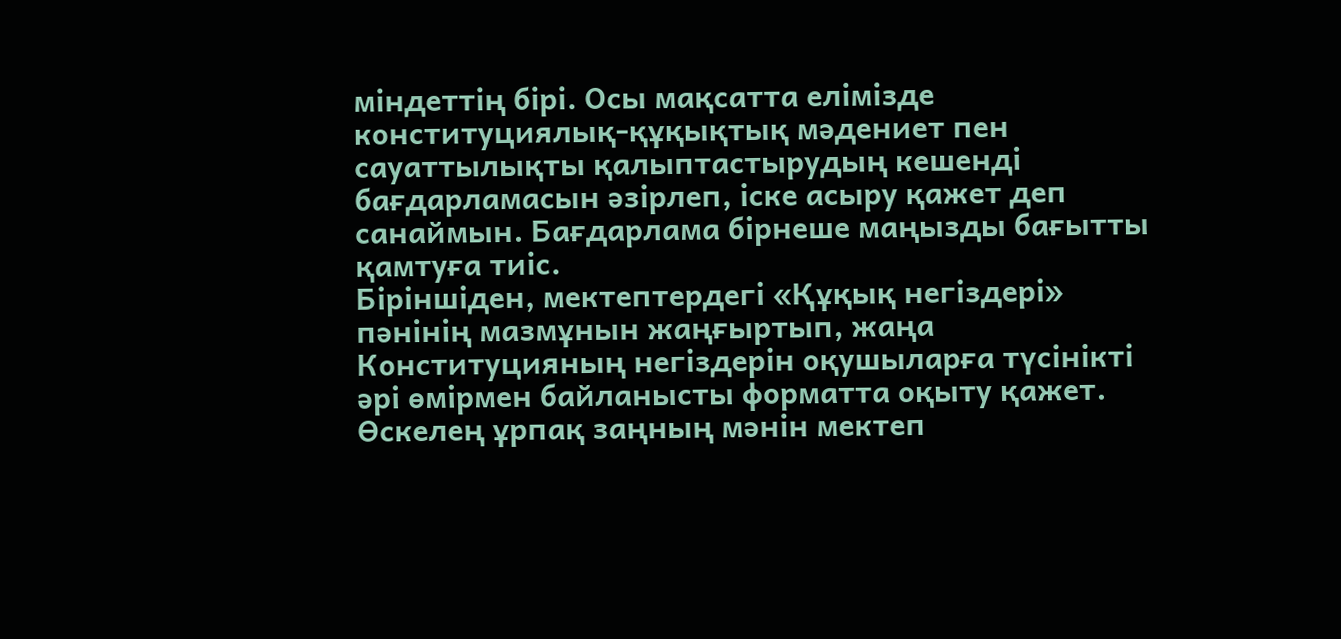міндеттің бірі. Осы мақсатта елімізде конституциялық-құқықтық мәдениет пен сауаттылықты қалыптастырудың кешенді бағдарламасын әзірлеп, іске асыру қажет деп санаймын. Бағдарлама бірнеше маңызды бағытты қамтуға тиіс.
Біріншіден, мектептердегі «Құқық негіздері» пәнінің мазмұнын жаңғыртып, жаңа Конституцияның негіздерін оқушыларға түсінікті әрі өмірмен байланысты форматта оқыту қажет. Өскелең ұрпақ заңның мәнін мектеп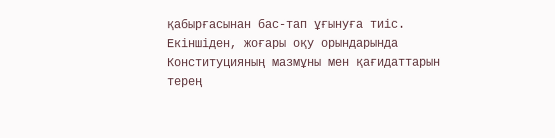қабырғасынан бас-тап ұғынуға тиіс.
Екіншіден, жоғары оқу орындарында Конституцияның мазмұны мен қағидаттарын терең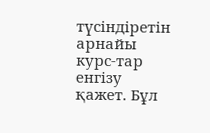түсіндіретін арнайы курс-тар енгізу қажет. Бұл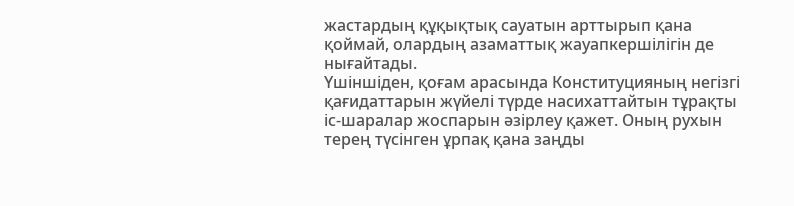жастардың құқықтық сауатын арттырып қана қоймай, олардың азаматтық жауапкершілігін де нығайтады.
Үшіншіден, қоғам арасында Конституцияның негізгі қағидаттарын жүйелі түрде насихаттайтын тұрақты іс-шаралар жоспарын әзірлеу қажет. Оның рухын терең түсінген ұрпақ қана заңды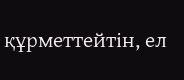құрметтейтін, ел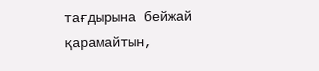тағдырына бейжай қарамайтын,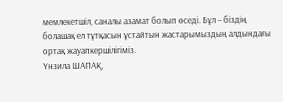мемлекетшіл, саналы азамат болып өседі. Бұл – біздің болашақ ел тұтқасын ұстайтын жастарымыздың алдындағы ортақ жауапкершілігіміз.
Үнзила ШАПАҚ,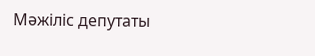Мәжіліс депутаты